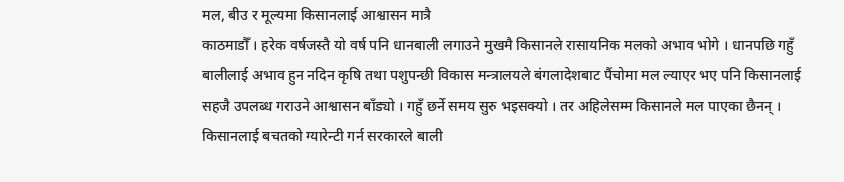मल, बीउ र मूल्यमा किसानलाई आश्वासन मात्रै
काठमाडौँ । हरेक वर्षजस्तै यो वर्ष पनि धानबाली लगाउने मुखमै किसानले रासायनिक मलको अभाव भोगे । धानपछि गहुँ बालीलाई अभाव हुन नदिन कृषि तथा पशुपन्छी विकास मन्त्रालयले बंगलादेशबाट पैंचोमा मल ल्याएर भए पनि किसानलाई सहजै उपलब्ध गराउने आश्वासन बाँड्यो । गहुँ छर्ने समय सुरु भइसक्यो । तर अहिलेसम्म किसानले मल पाएका छैनन् ।
किसानलाई बचतको ग्यारेन्टी गर्न सरकारले बाली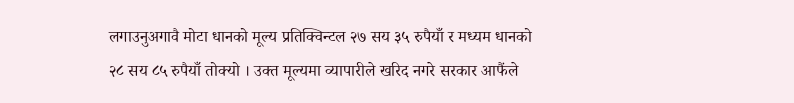लगाउनुअगावै मोटा धानको मूल्य प्रतिक्विन्टल २७ सय ३५ रुपैयाँ र मध्यम धानको २८ सय ८५ रुपैयाँ तोक्यो । उक्त मूल्यमा व्यापारीले खरिद नगरे सरकार आफैंले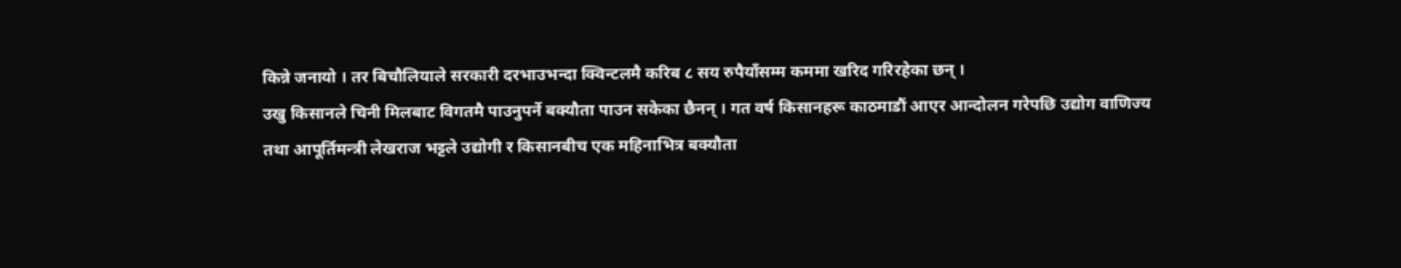किन्ने जनायो । तर बिचौलियाले सरकारी दरभाउभन्दा क्विन्टलमै करिब ८ सय रुपैयाँसम्म कममा खरिद गरिरहेका छन् ।
उखु किसानले चिनी मिलबाट विगतमै पाउनुपर्ने बक्यौता पाउन सकेका छैनन् । गत वर्ष किसानहरू काठमाडौं आएर आन्दोलन गरेपछि उद्योग वाणिज्य तथा आपूर्तिमन्त्री लेखराज भट्टले उद्योगी र किसानबीच एक महिनाभित्र बक्यौता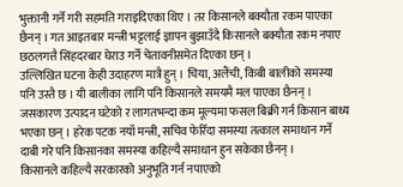भुक्तानी गर्ने गरी सहमति गराइदिएका थिए । तर किसानले बक्यौता रकम पाएका छैनन् । गत आइतबार मन्त्री भट्टलाई ज्ञापन बुझाउँदै किसानले बक्यौता रकम नपाए छठलगत्तै सिंहदरबार घेराउ गर्ने चेतावनीसमेत दिएका छन् ।
उल्लिखित घटना केही उदाहरण मात्रै हुन् । चिया, अलैंची, किबी बालीको समस्या पनि उस्तै छ । यी बालीका लागि पनि किसानले समयमै मल पाएका छैनन् । जसकारण उत्पादन घटेको र लागतभन्दा कम मूल्यमा फसल बिक्री गर्न किसान बाध्य भएका छन् । हरेक पटक नयाँ मन्त्री, सचिव फेरिँदा समस्या तत्काल समाधान गर्ने दाबी गरे पनि किसानका समस्या कहिल्यै समाधान हुन सकेका छैनन् ।
किसानले कहिल्यै सरकारको अनुभूति गर्न नपाएको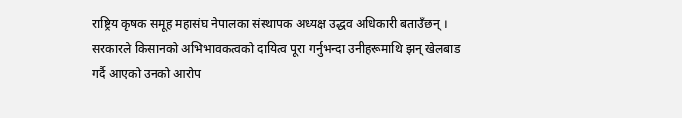राष्ट्रिय कृषक समूह महासंघ नेपालका संस्थापक अध्यक्ष उद्धव अधिकारी बताउँछन् । सरकारले किसानको अभिभावकत्वको दायित्व पूरा गर्नुभन्दा उनीहरूमाथि झन् खेलबाड गर्दै आएको उनको आरोप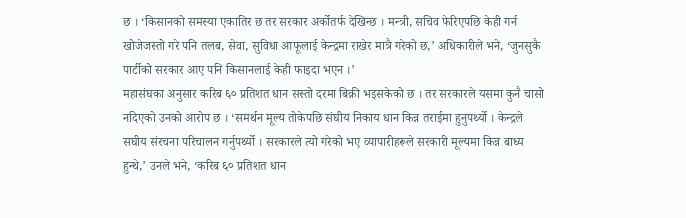छ । ‘किसानको समस्या एकातिर छ तर सरकार अर्कोतर्फ देखिन्छ । मन्त्री, सचिव फेरिएपछि केही गर्न खोजेजस्तो गरे पनि तलब, सेवा, सुविधा आफूलाई केन्द्रमा राखेर मात्रै गरेको छ,’ अधिकारीले भने, ‘जुनसुकै पार्टीको सरकार आए पनि किसानलाई केही फाइदा भएन ।’
महासंघका अनुसार करिब ६० प्रतिशत धान सस्तो दरमा बिक्री भइसकेको छ । तर सरकारले यसमा कुनै चासो नदिएको उनको आरोप छ । ‘समर्थन मूल्य तोकेपछि संघीय निकाय धान किन्न तराईमा हुनुपर्थ्यो । केन्द्रले सघीय संरचना परिचालन गर्नुपर्थ्यो । सरकारले त्यो गरेको भए व्यापारीहरूले सरकारी मूल्यमा किन्न बाध्य हुन्थे,’ उनले भने, ‘करिब ६० प्रतिशत धान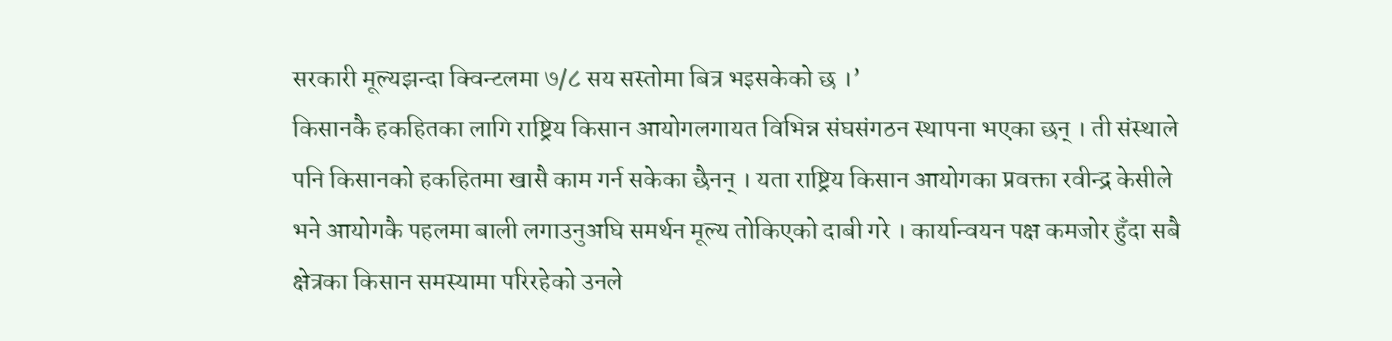सरकारी मूल्यझन्दा क्विन्टलमा ७/८ सय सस्तोमा बित्र भइसकेको छ ।’
किसानकै हकहितका लागि राष्ट्रिय किसान आयोगलगायत विभिन्न संघसंगठन स्थापना भएका छन् । ती संस्थाले पनि किसानको हकहितमा खासै काम गर्न सकेका छैनन् । यता राष्ट्रिय किसान आयोगका प्रवक्ता रवीन्द्र केसीले भने आयोगकै पहलमा बाली लगाउनुअघि समर्थन मूल्य तोकिएको दाबी गरे । कार्यान्वयन पक्ष कमजोर हुँदा सबै क्षेत्रका किसान समस्यामा परिरहेको उनले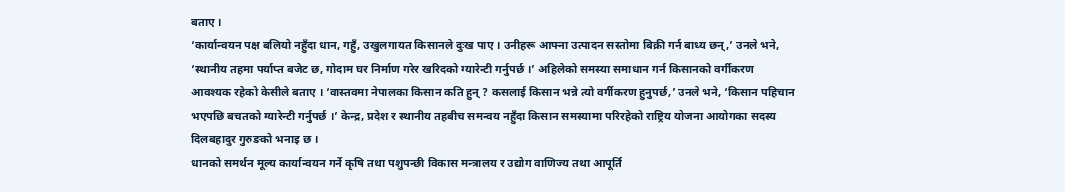बताए ।
‘कार्यान्वयन पक्ष बलियो नहुँदा धान, गहुँ, उखुलगायत किसानले दुःख पाए । उनीहरू आफ्ना उत्पादन सस्तोमा बिक्री गर्न बाध्य छन्,’ उनले भने, ‘स्थानीय तहमा पर्याप्त बजेट छ, गोदाम घर निर्माण गरेर खरिदको ग्यारेन्टी गर्नुपर्छ ।’ अहिलेको समस्या समाधान गर्न किसानको वर्गीकरण आवश्यक रहेको केसीले बताए । ‘वास्तवमा नेपालका किसान कति हुन् ? कसलाई किसान भन्ने त्यो वर्गीकरण हुनुपर्छ,’ उनले भने, ‘किसान पहिचान भएपछि बचतको ग्यारेन्टी गर्नुपर्छ ।’ केन्द्र, प्रदेश र स्थानीय तहबीच समन्वय नहुँदा किसान समस्यामा परिरहेको राष्ट्रिय योजना आयोगका सदस्य दिलबहादुर गुरुङको भनाइ छ ।
धानको समर्थन मूल्य कार्यान्वयन गर्ने कृषि तथा पशुपन्छी विकास मन्त्रालय र उद्योग वाणिज्य तथा आपूर्ति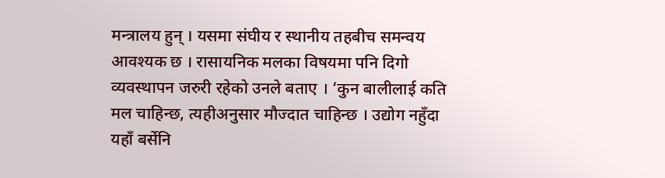मन्त्रालय हुन् । यसमा संघीय र स्थानीय तहबीच समन्वय आवश्यक छ । रासायनिक मलका विषयमा पनि दिगो व्यवस्थापन जरुरी रहेको उनले बताए । ‘कुन बालीलाई कति मल चाहिन्छ, त्यहीअनुसार मौज्दात चाहिन्छ । उद्योग नहुँदा यहाँ बर्सेनि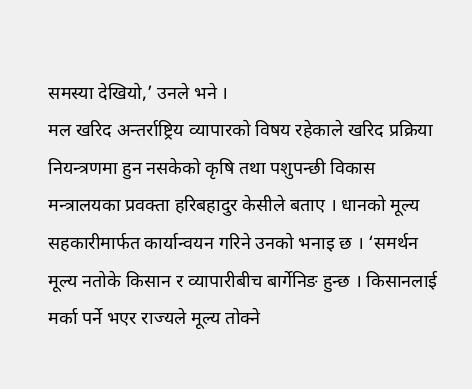समस्या देखियो,’ उनले भने ।
मल खरिद अन्तर्राष्ट्रिय व्यापारको विषय रहेकाले खरिद प्रक्रिया नियन्त्रणमा हुन नसकेको कृषि तथा पशुपन्छी विकास मन्त्रालयका प्रवक्ता हरिबहादुर केसीले बताए । धानको मूल्य सहकारीमार्फत कार्यान्वयन गरिने उनको भनाइ छ । ‘समर्थन मूल्य नतोके किसान र व्यापारीबीच बार्गेनिङ हुन्छ । किसानलाई मर्का पर्ने भएर राज्यले मूल्य तोक्ने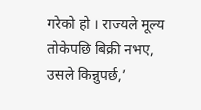गरेको हो । राज्यले मूल्य तोकेपछि बिक्री नभए, उसले किन्नुपर्छ,’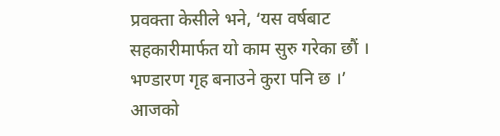प्रवक्ता केसीले भने, ‘यस वर्षबाट सहकारीमार्फत यो काम सुरु गरेका छौं । भण्डारण गृह बनाउने कुरा पनि छ ।’
आजको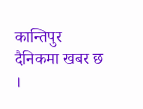कान्तिपुर दैनिकमा खबर छ ।